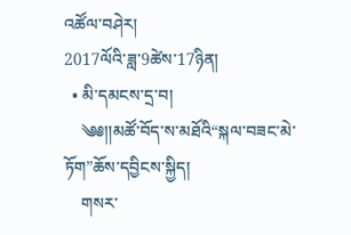འཚོལ་བཤེར།
2017ལོའི་ཟླ་9ཚེས་17ཉིན།
  • མི་དམངས་དྲ་བ།
    ༄༅།།མཚོ་བོད་ས་མཐོའི“སྐལ་བཟང་མེ་ཏོག”ཆོས་དབྱིངས་སྐྱིད།
    གསར་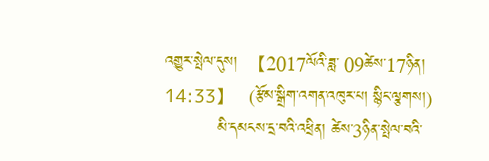འགྱུར་སྤེལ་དུས།  【2017ལོའི་ཟླ་ 09ཚེས་17ཉིན། 14:33】   (རྩོམ་སྒྲིག་འགན་འཁུར་པ། སྙིང་ལྕགས།)
          མི་དམངས་དྲ་བའི་འཕྲིན། ཚེས་3ཉིན་སྤེལ་བའི་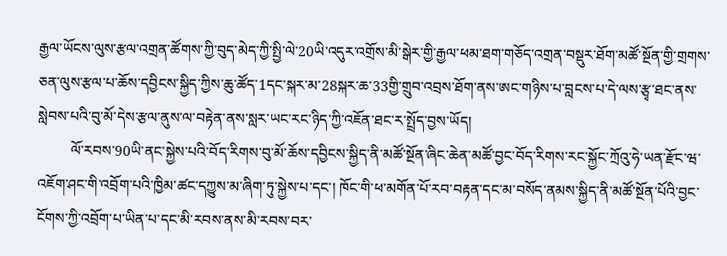རྒྱལ་ཡོངས་ལུས་རྩལ་འགྲན་ཚོགས་ཀྱི་བུད་མེད་ཀྱི་སྤྱི་ལེ་20ཡི་འདུར་འགྲོས་མི་སྒེར་གྱི་རྒྱལ་ཕམ་ཐག་གཅོད་འགྲན་བསྡུར་ཐོག་མཚོ་སྔོན་གྱི་གྲགས་ཅན་ལུས་རྩལ་པ་ཆོས་དབྱིངས་སྐྱིད་ཀྱིས་ཆུ་ཚོད་1དང་སྐར་མ་28སྐར་ཆ་33གྱི་གྲུབ་འབྲས་ཐོག་ནས་ཨང་གཉིས་པ་བླངས་པ་དེ་ལས་རྩྭ་ཐང་ནས་སླེབས་པའི་བུ་མོ་དེས་རྩལ་ནུས་ལ་བརྟེན་ནས་སླར་ཡང་རང་ཉིད་ཀྱི་འཇོན་ཐང་ར་སྤྲོད་བྱས་ཡོད།
         ལོ་རབས་90ཡི་ནང་སྐྱེས་པའི་བོད་རིགས་བུ་མོ་ཆོས་དབྱིངས་སྐྱིད་ནི་མཚོ་སྔོན་ཞིང་ཆེན་མཚོ་བྱང་བོད་རིགས་རང་སྐྱོང་ཀྲོའུ་ཧེ་ཡན་རྫོང་ཝ་འཇོག་ཤང་གི་འབྲོག་པའི་ཁྱིམ་ཚང་དཀྱུས་མ་ཞིག་ཏུ་སྐྱེས་པ་དང་། ཁོང་གི་ཕ་མགོན་པོ་རབ་བརྟན་དང་མ་བསོད་ནམས་སྐྱིད་ནི་མཚོ་སྔོན་པོའི་བྱང་ངོགས་ཀྱི་འབྲོག་པ་ཡིན་པ་དང་མི་རབས་ནས་མི་རབས་བར་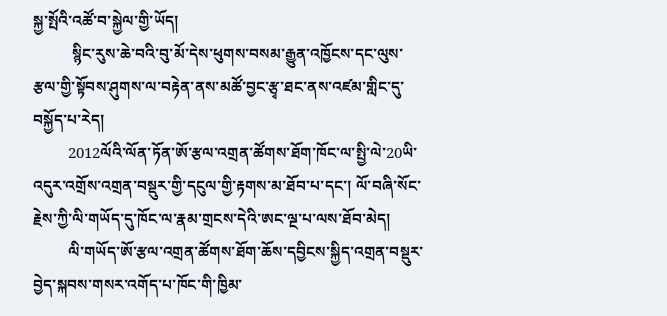སྐྱ་སྤོའི་འཚོ་བ་སྐྱེལ་གྱི་ཡོད།
          སྙིང་རུས་ཆེ་བའི་བུ་མོ་དེས་ཕུགས་བསམ་རྒྱུན་འཁྱོངས་དང་ལུས་རྩལ་གྱི་སྟོབས་ཤུགས་ལ་བརྟེན་ནས་མཚོ་བྱང་རྩྭ་ཐང་ནས་འཛམ་གླིང་དུ་བསྐྱོད་པ་རེད།
         2012ལོའི་ལོན་ཏོན་ཨོ་རྩལ་འགྲན་ཚོགས་ཐོག་ཁོང་ལ་སྤྱི་ལེ་20ཡི་འདུར་འགྲོས་འགྲན་བསྡུར་གྱི་དངུལ་གྱི་རྟགས་མ་ཐོབ་པ་དང་། ལོ་བཞི་སོང་རྗེས་ཀྱི་ལི་གཡོད་དུ་ཁོང་ལ་རྣམ་གྲངས་དེའི་ཨང་ལྔ་པ་ལས་ཐོབ་མེད།
         ལི་གཡོད་ཨོ་རྩལ་འགྲན་ཚོགས་ཐོག་ཆོས་དབྱིངས་སྐྱིད་འགྲན་བསྡུར་བྱེད་སྐབས་གསར་འགོད་པ་ཁོང་གི་ཁྱིམ་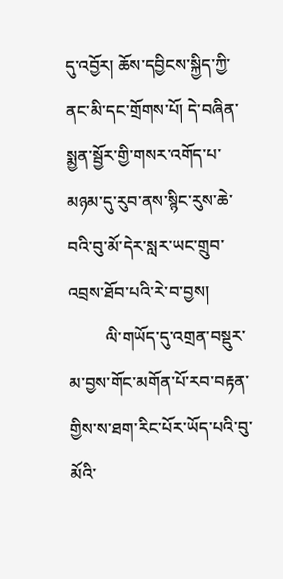དུ་འབྱོར། ཆོས་དབྱིངས་སྐྱིད་ཀྱི་ནང་མི་དང་གྲོགས་པོ། དེ་བཞིན་སྨྱན་སྦྱོར་གྱི་གསར་འགོད་པ་མཉམ་དུ་རུབ་ནས་སྙིང་རུས་ཆེ་བའི་བུ་མོ་དེར་སླར་ཡང་གྲུབ་འབྲས་ཐོབ་པའི་རེ་བ་བྱས།
         ལི་གཡོད་དུ་འགྲན་བསྡུར་མ་བྱས་གོང་མགོན་པོ་རབ་བརྟན་གྱིས་ས་ཐག་རིང་པོར་ཡོད་པའི་བུ་མོའི་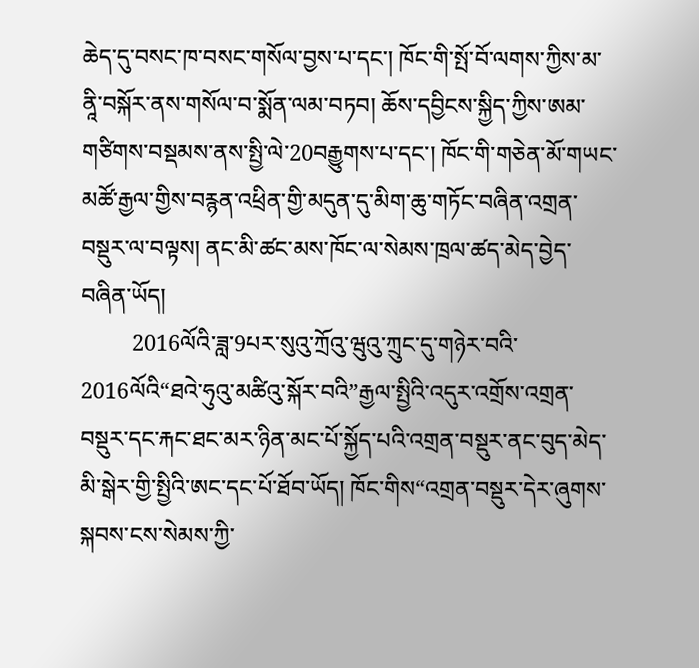ཆེད་དུ་བསང་ཁ་བསང་གསོལ་བྱས་པ་དང་། ཁོང་གི་སྤོ་བོ་ལགས་ཀྱིས་མ་ནཱི་བསྐོར་ནས་གསོལ་བ་སྨོན་ལམ་བཏབ། ཆོས་དབྱིངས་སྐྱིད་ཀྱིས་ཨམ་གཙིགས་བསྡམས་ནས་སྤྱི་ལེ་20བརྒྱུགས་པ་དང་། ཁོང་གི་གཅེན་མོ་གཡང་མཚོ་རྒྱལ་གྱིས་བརྙན་འཕྲིན་གྱི་མདུན་དུ་མིག་ཆུ་གཏོང་བཞིན་འགྲན་བསྡུར་ལ་བལྟས། ནང་མི་ཚང་མས་ཁོང་ལ་སེམས་ཁྲལ་ཚད་མེད་བྱེད་བཞིན་ཡོད།
         2016ལོའི་ཟླ་9པར་སུའུ་ཀྲོའུ་ཝུའུ་ཀྲུང་དུ་གཉེར་བའི་2016ལོའི“ཐའེ་ཧུའུ་མཚིའུ་སྐོར་བའི”རྒྱལ་སྤྱིའི་འདུར་འགྲོས་འགྲན་བསྡུར་དང་རྐང་ཐང་མར་ཉིན་མང་པོ་སྐྱོད་པའི་འགྲན་བསྡུར་ནང་བུད་མེད་མི་སྒེར་གྱི་སྤྱིའི་ཨང་དང་པོ་ཐོབ་ཡོད། ཁོང་གིས“འགྲན་བསྡུར་དེར་ཞུགས་སྐབས་ངས་སེམས་ཀྱི་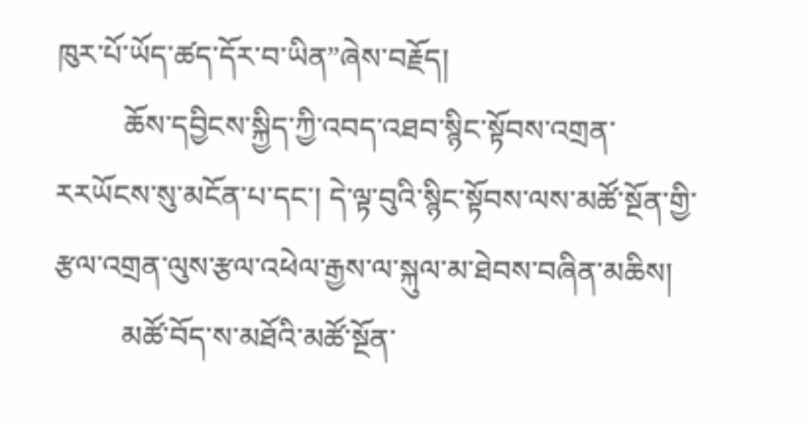ཁུར་པོ་ཡོད་ཚད་དོར་བ་ཡིན”ཞེས་བརྗོད།
         ཆོས་དབྱིངས་སྐྱིད་ཀྱི་འབད་འཐབ་སྙིང་སྟོབས་འགྲན་རརཡོངས་སུ་མངོན་པ་དང་། དེ་ལྟ་བུའི་སྙིང་སྟོབས་ལས་མཚོ་སྔོན་གྱི་རྩལ་འགྲན་ལུས་རྩལ་འཕེལ་རྒྱས་ལ་སྐུལ་མ་ཐེབས་བཞིན་མཆིས།
         མཚོ་བོད་ས་མཐོའི་མཚོ་སྔོན་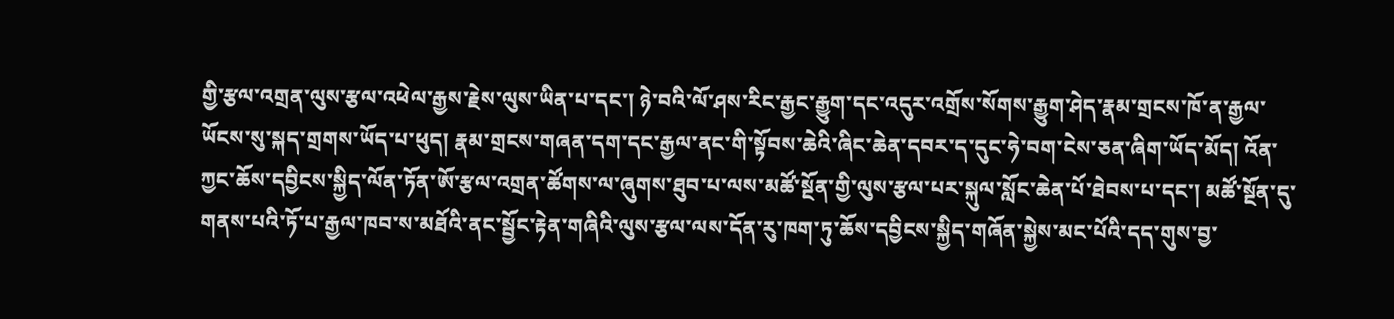གྱི་རྩལ་འགྲན་ལུས་རྩལ་འཕེལ་རྒྱས་རྗེས་ལུས་ཡིན་པ་དང་། ཉེ་བའི་ལོ་ཤས་རིང་རྒྱང་རྒྱུག་དང་འདུར་འགྲོས་སོགས་རྒྱུག་ཤེད་རྣམ་གྲངས་ཁོ་ན་རྒྱལ་ཡོངས་སུ་སྐད་གྲགས་ཡོད་པ་ཕུད། རྣམ་གྲངས་གཞན་དག་དང་རྒྱལ་ནང་གི་སྟོབས་ཆེའི་ཞིང་ཆེན་དབར་ད་དུང་ཧེ་བག་ངེས་ཅན་ཞིག་ཡོད་མོད། འོན་ཀྱང་ཆོས་དབྱིངས་སྐྱིད་ལོན་ཏོན་ཨོ་རྩལ་འགྲན་ཚོགས་ལ་ཞུགས་ཐུབ་པ་ལས་མཚོ་སྔོན་གྱི་ལུས་རྩལ་པར་སྐུལ་སློང་ཆེན་པོ་ཐེབས་པ་དང་། མཚོ་སྔོན་དུ་གནས་པའི་ཏོ་པ་རྒྱལ་ཁབ་ས་མཐོའི་ནང་སྦྱོང་རྟེན་གཞིའི་ལུས་རྩལ་ལས་དོན་རུ་ཁག་ཏུ་ཆོས་དབྱིངས་སྐྱིད་གཞོན་སྐྱེས་མང་པོའི་དད་གུས་བྱ་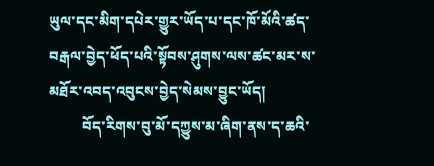ཡུལ་དང་མིག་དཔེར་གྱུར་ཡོད་པ་དང་ཁོ་མོའི་ཚད་བརྒལ་བྱེད་ཕོད་པའི་སྟོབས་ཤུགས་ལས་ཚང་མར་ས་མཐོར་འབད་འབུངས་བྱེད་སེམས་བྱུང་ཡོད།
         བོད་རིགས་བུ་མོ་དཀྱུས་མ་ཞིག་ནས་ད་ཆའི་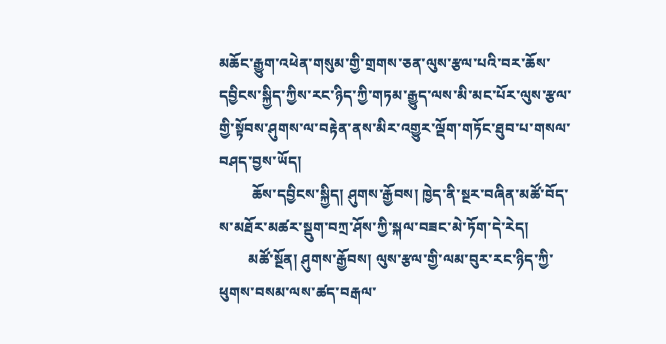མཆོང་རྒྱུག་འཕེན་གསུམ་གྱི་གྲགས་ཅན་ལུས་རྩལ་པའི་བར་ཆོས་དབྱིངས་སྐྱིད་ཀྱིས་རང་ཉིད་ཀྱི་གཏམ་རྒྱུད་ལས་མི་མང་པོར་ལུས་རྩལ་གྱི་སྟོབས་ཤུགས་ལ་བརྟེན་ནས་མིར་འགྱུར་ལྡོག་གཏོང་ཐུབ་པ་གསལ་བཤད་བྱས་ཡོད།
         ཆོས་དབྱིངས་སྐྱིད། ཤུགས་རྒྱོབས། ཁྱེད་ནི་སྔར་བཞིན་མཚོ་བོད་ས་མཐོར་མཚར་སྡུག་བཀྲ་ཤོས་ཀྱི་སྐལ་བཟང་མེ་ཏོག་དེ་རེད།
        མཚོ་སྔོན། ཤུགས་རྒྱོབས། ལུས་རྩལ་གྱི་ལམ་བུར་རང་ཉིད་ཀྱི་ཕུགས་བསམ་ལས་ཚད་བརྒལ་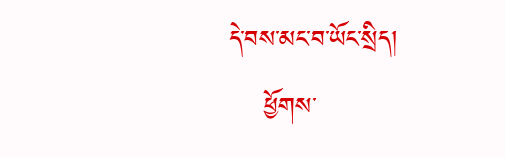དེ་བས་མང་བ་ཡོང་སྲིད།
    ཕྱོགས་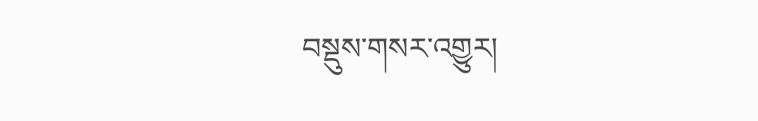བསྡུས་གསར་འགྱུར།